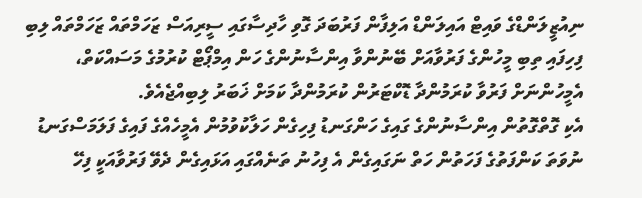ނިއުޒީލަންޑްގެ ވައިޓް އައިލަންޑް އަލިފާން ފަރުބަދަ ގޮވި ހާދިސާގައި ސީރިއަސް ޒަހަމްތައް ޒަހަމްތައް ލިބި ފިހިފައި ތިބި މީހުންގެ ފަރުވާއަށް ބޭނުންވާ އިންސާނުންގެ ހަން އިމްޕޯޓް ކުރުމުގެ މަސައްކަތް، އެމީހުންނަށް ފަރުވާ ކުރަމުންދާ ޑޮކްޓަރުން ކުރަމުންދާ ކަމަށް ޚަބަރު ލިބިއްޖެއެވެ.
އެކި ގޮތްގޮތުން އިންސާނުންގެ ގައިގެ ހަންގަނޑު ފިހިގެން ހަލާކުވުމުން އެމީހެއްގެ ފައިގެ ފަލަމަސްގަނޑު ނުވަތަ ކަންފަތުގެ ފަހަތުން ހަތް ނަގައިގެން އެ ފިހުނު ތަނެއްގައި އަޅައިގެން ދެވޭ ފަރުވާއަކީ ފިހޭ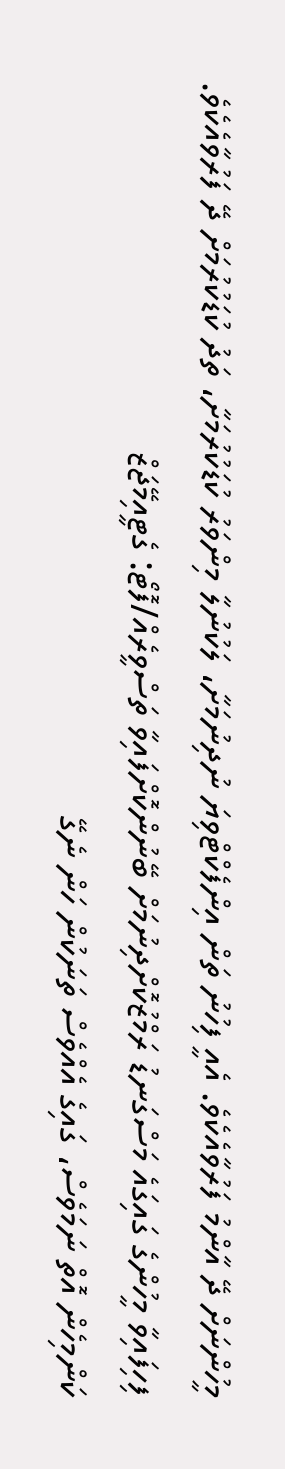މީހުންނަށް ދޭ އާންމު ފަރުވާއެކެވެ. އެއީ ފިހުނު ތަން އިންފެކްޓްވިޔަ ނުދިނުމަށާ، ލަކުނުލާ މިންވަރު ކުޑަކުރުމަށާ، ތަދު ކުޑަކުރުމަށް ދޭ ފަރުވާއެކެވެ.
ފިހިފައިވާ މީހުންގެ ގައިގައެ މަސްގަނޑު ރަމްޒުކޮށްދިނުމަށް ބޭނުންކޮށްފައިވާ ތަސްވީރެއް/ފޮޓޯ: ގެޓީއިމޭޖަޒް
ކަންމިހެން އޮތް ނަމަވެސް، ގައިގެ އެއްވެސް ތަނަކުން ހަން ނެގޭ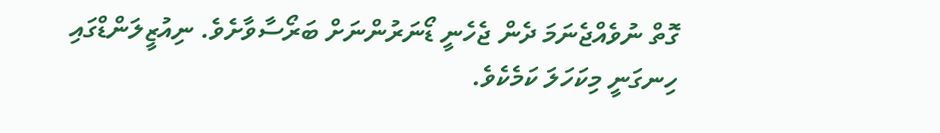ގޮތް ނުވެއްޖެނަމަ ދެން ޖެހެނީ ޑޯނަރުންނަށް ބަރޯސާވާށެވެ. ނިއުޒީލަންޑްގައި ހިނގަނީ މިކަހަލަ ކަމެކެވެ.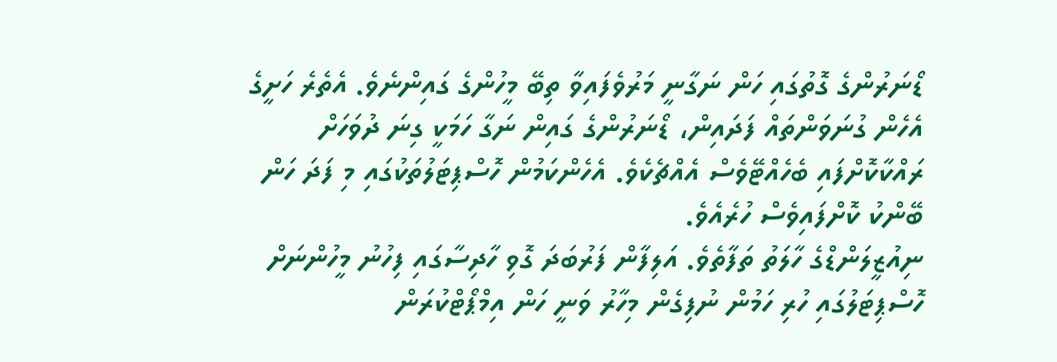ޑޯނަރުންގެ ގޮތުގައި ހަން ނަގާނީ މަރުވެފައިވާ ތިބޭ މީހުންގެ ގައިންނެވެ. އެތެރެ ހަށީގެ އެހެން ގުނަވަންތައް ފަދައިން، ޑޯނަރުންގެ ގައިން ނަގާ ހަމަކީ ގިނަ ދުވަހަށް ރައްކާކޮށްފައި ބެހެއްޓޭވެސް އެއްޗެކެވެ. އެހެންކަމުން ހޮސްޕިޓަލުތަކުގައި މި ފަދަ ހަން ބޭންކު ކޮށްފައިވެސް ހުރެއެވެ.
ނިއުޒީލަންޑްގެ ހާލަތު ތަފާތެވެ. އަލިފާން ފަރުބަދަ ގޮވި ހާދިސާގައި ފިހުނު މީހުންނަށް ހޮސްޕިޓަލުގައި ހުރި ހަމުން ނުފިގެން މިހާރު ވަނީ ހަން އިމްޕޯޓްކުރަން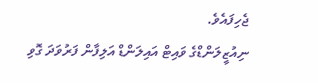ޖެހިފައެވެ.
ނިއުޒީލަންޑްގެ ވައިޓް އައިލަންޑް އަލިފާން ފަރުވަދަ ގޮވި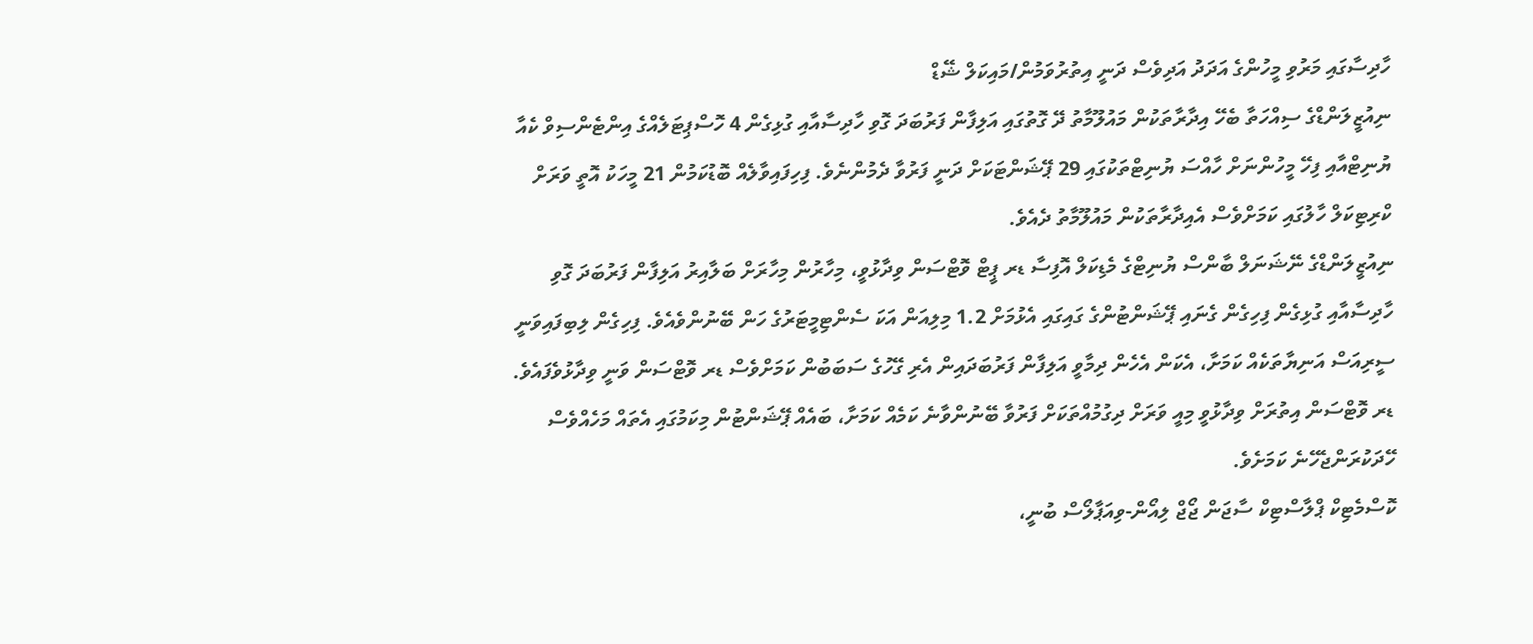ހާދިސާގައި މަރުވި މީހުންގެ އަދަދު އަދިވެސް ދަނީ އިތުރުވަމުން/މައިކަލް ޝޭޑް
ނިއުޒީލަންޑްގެ ސިއްހަތާ ބެހޭ އިދާރާތަކުން މައުލޫމާތު ދޭ ގޮތުގައި އަލިފާން ފަރުބަދަ ގޮވި ހާދިސާއާއި ގުޅިގެން 4 ހޮސްޕިޓަލެއްގެ އިންޓެންސިވް ކެއާ ޔުނިޓްއާއި ފިހޭ މީހުންނަށް ހާއްސަ ޔުނިޓްތަކުގައި 29 ޕޭޝަންޓަކަށް ދަނީ ފަރުވާ ދެމުންނެވެ. ފިހިފައިވާލެއް ބޮޑުކަމުން 21 މީހަކު އޮތީ ވަރަށް ކްރިޓިކަލް ހާލުގައި ކަމަށްވެސް އެއިދާރާތަކުން މައުލޫމާތު ދެއެވެ.
ނިއުޒީލަންޑްގެ ނޭޝަނަލް ބާންސް ޔުނިޓްގެ މެޑިކަލް އޮފިސާ ޑރ ޕީޓް ވޮޓްސަން ވިދާޅުވީ، މިހާރުން މިހާރަށް ބަލާއިރު އަލިފާން ފަރުބަދަ ގޮވި ހާދިސާއާއި ގުޅިގެން ފިހިގެން ގެނައި ޕޭޝަންޓުންގެ ގައިގައި އެޅުމަށް 1.2 މިލިއަން އަކަ ސެންޓިމީޓަރުގެ ހަން ބޭނުންވެއެވެ. ފިހިގެން ލިބިފައިވަނީ ސީރިއަސް އަނިޔާތަކެއް ކަމަށާ، އެކަން އެހެން ދިމާވީ އަލިފާން ފަރުބަދައިން އެރި ގޭހުގެ ސަބަބުން ކަމަށްވެސް ޑރ ވޮޓްސަން ވަނީ ވިދާޅުވެފައެވެ.
ޑރ ވޮޓްސަން އިތުރަށް ވިދާޅުވީ މިއީ ވަރަށް ދިގުމުއްތަކަށް ފަރުވާ ބޭނުންވާނެ ކަމެއް ކަމަށާ، ބައެއް ޕޭޝަންޓުން މިކަމުގައި އެތައް މަހެއްވެސް ހޭދަކުރަންޖެހޭނެ ކަމަށެވެ.
ކޮސްމެޓިކް ޕްލާސްޓިކް ސާޖަން ޖޯޖް ލިއޯން-ވިއަޕާލޯސް ބުނީ،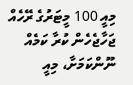މިއީ 100 މީޓަރުގެ ރޭހެއް ޖަހާޖެހެން ކުރާ ކަމެއް ނޫންކަމަށާ، މިއީ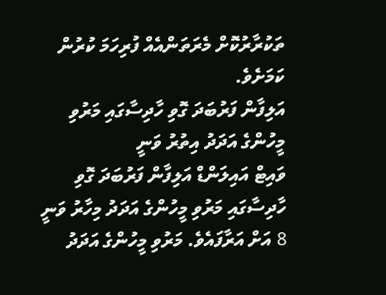ތަކުރާރުކޮށް މެރަތަންއެއް ފުރިހަމަ ކުރުން ކަމަށެވެ.
އަލިފާން ފަރުބަދަ ގޮވި ހާދިސާގައި މަރުވި މީހުންގެ އަދަދު އިތުރު ވަނީ
ވައިޓް އައިލަންޑް އަލިފާން ފަރުބަދަ ގޮވި ހާދިސާގައި މަރުވި މީހުންގެ އަދަދު މިހާރު ވަނީ 8 އަށް އަރާފައެވެ. މަރުވި މީހުންގެ އަދަދު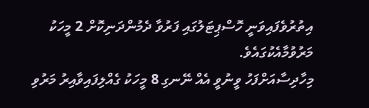އިތުރުވެފައިވަނީ ހޮސްޕިޓަލުގައި ފަރުވާ ދެމުންދަނިކޮށް 2 މީހަކު މަރުވުމާއެކުގައެވެ.
މިހާދިސާއަށްފަހު ވީނުވީ އެއް ނޭނގި 8 މީހަކު ގެއްލިފައިވާއިރު މަރުވި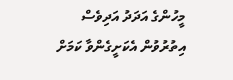މީހުންގެ އަދަދު އަދިވެސް އިތުރުވުން އެކަށީގެންވާ ކަމަށް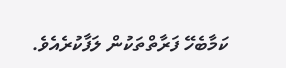ކަމާބެހޭ ފަރާތްތަކުން ލަފާކުރެއެވެ.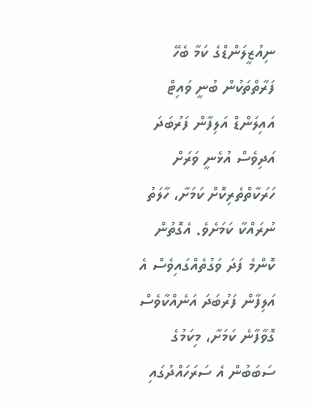ނިއުޒީލަންޑްގެ ކަމާ ބެހޭ ފަރާތްތަކުން ބުނީ ވައިޓް އައިލަންޑް އަލިފާން ފަރުބަދަ އަދިވެސް އުޅެނީ ވަރަށް ހަރަކާތްތެރިކޮށް ކަމަށާ، ހާލަތު ނުރައްކާ ކަމަށެވެ. އެގޮތުން ކޮންމެ ފަދަ ވަގުތެއްގައިވެސް އެ އަލިފާން ފަރުބަދަ އަނެއްކާވެސް ގޮވާފާނެ ކަމަށާ، މިކަމުގެ ސަބަބުން އެ ސަރަހައްދުގައި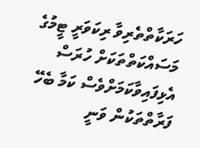ހަރަކާތްތެރިވާ ރިކަވަރީ ޓީމުގެ މަސައްކަތްތަކަށް ހުރަސް އެޅިފައިވާކަމަށްވެސް ކަމާ ބެހޭ ފަރާތްތަކުން ވަނީ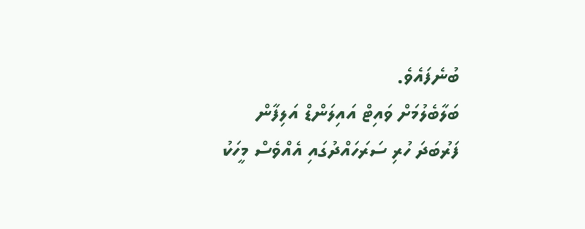ބުނެފައެވެ.
ބަލާބެލުމަށް ވައިޓް އައިލަންޑް އަލިފާން ފަރުބަދަ ހުރި ސަރަހައްދުގައި އެއްވެސް މީހަކު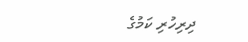ދިރިހުރި ކަމުގެ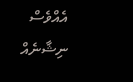އެއްވެސް ނިޝާނެއް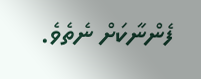ފެންނާކަށް ނެތެވެ.